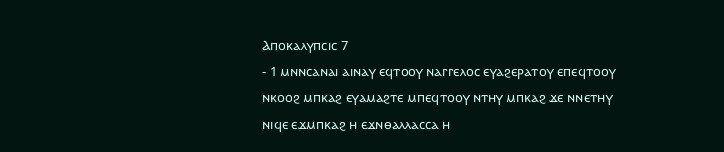Ⲁⲡⲟⲕⲁⲗⲩⲡⲥⲓⲥ 7
- 1 ⲙⲛⲛⲥⲁⲛⲁⲓ ⲁⲓⲛⲁⲩ ⲉϥⲧⲟⲟⲩ ⲛⲁⲅⲅⲉⲗⲟⲥ ⲉⲩⲁϩⲉⲣⲁⲧⲟⲩ ⲉⲡⲉϥⲧⲟⲟⲩ ⲛⲕⲟⲟϩ ⲙⲡⲕⲁϩ ⲉⲩⲁⲙⲁϩⲧⲉ ⲙⲡⲉϥⲧⲟⲟⲩ ⲛⲧⲏⲩ ⲙⲡⲕⲁϩ ϫⲉ ⲛⲛⲉⲧⲏⲩ ⲛⲓϥⲉ ⲉϫⲙⲡⲕⲁϩ ⲏ ⲉϫⲛⲑⲁⲗⲗⲁⲥⲥⲁ ⲏ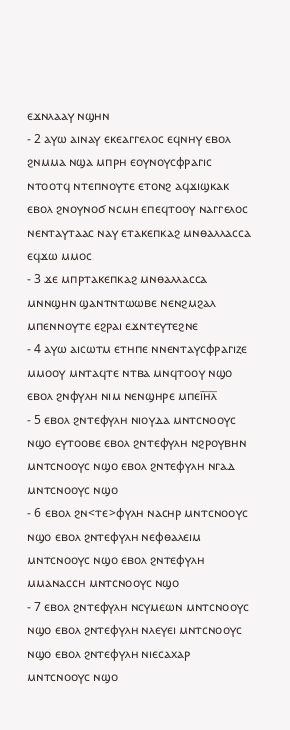ⲉϫⲛⲗⲁⲁⲩ ⲛϣⲏⲛ
- 2 ⲁⲩⲱ ⲁⲓⲛⲁⲩ ⲉⲕⲉⲁⲅⲅⲉⲗⲟⲥ ⲉϥⲛⲏⲩ ⲉⲃⲟⲗ ϩⲛⲙⲙⲁ ⲛϣⲁ ⲙⲡⲣⲏ ⲉⲟⲩⲛⲟⲩⲥⲫⲣⲁⲅⲓⲥ ⲛⲧⲟⲟⲧϥ ⲛⲧⲉⲡⲛⲟⲩⲧⲉ ⲉⲧⲟⲛϩ ⲁϥϫⲓϣⲕⲁⲕ ⲉⲃⲟⲗ ϩⲛⲟⲩⲛⲟϭ ⲛⲥⲙⲏ ⲉⲡⲉϥⲧⲟⲟⲩ ⲛⲁⲅⲅⲉⲗⲟⲥ ⲛⲉⲛⲧⲁⲩⲧⲁⲁⲥ ⲛⲁⲩ ⲉⲧⲁⲕⲉⲡⲕⲁϩ ⲙⲛⲑⲁⲗⲗⲁⲥⲥⲁ ⲉϥϫⲱ ⲙⲙⲟⲥ
- 3 ϫⲉ ⲙⲡⲣⲧⲁⲕⲉⲡⲕⲁϩ ⲙⲛⲑⲁⲗⲗⲁⲥⲥⲁ ⲙⲛⲛϣⲏⲛ ϣⲁⲛⲧⲛⲧⲱⲱⲃⲉ ⲛⲉⲛϩⲙϩⲁⲗ ⲙⲡⲉⲛⲛⲟⲩⲧⲉ ⲉϩⲣⲁⲓ ⲉϫⲛⲧⲉⲩⲧⲉϩⲛⲉ
- 4 ⲁⲩⲱ ⲁⲓⲥⲱⲧⲙ ⲉⲧⲏⲡⲉ ⲛⲛⲉⲛⲧⲁⲩⲥⲫⲣⲁⲅⲓⲍⲉ ⲙⲙⲟⲟⲩ ⲙⲛⲧⲁϥⲧⲉ ⲛⲧⲃⲁ ⲙⲛϥⲧⲟⲟⲩ ⲛϣⲟ ⲉⲃⲟⲗ ϩⲛⲫⲩⲗⲏ ⲛⲓⲙ ⲛⲉⲛϣⲏⲣⲉ ⲙⲡⲉⲓ̅ⲏ̅ⲗ̅
- 5 ⲉⲃⲟⲗ ϩⲛⲧⲉⲫⲩⲗⲏ ⲛⲓⲟⲩⲇⲁ ⲙⲛⲧⲥⲛⲟⲟⲩⲥ ⲛϣⲟ ⲉⲩⲧⲟⲟⲃⲉ ⲉⲃⲟⲗ ϩⲛⲧⲉⲫⲩⲗⲏ ⲛϩⲣⲟⲩⲃⲏⲛ ⲙⲛⲧⲥⲛⲟⲟⲩⲥ ⲛϣⲟ ⲉⲃⲟⲗ ϩⲛⲧⲉⲫⲩⲗⲏ ⲛⲅⲁⲇ ⲙⲛⲧⲥⲛⲟⲟⲩⲥ ⲛϣⲟ
- 6 ⲉⲃⲟⲗ ϩⲛ<ⲧⲉ>ⲫⲩⲗⲏ ⲛⲁⲥⲏⲣ ⲙⲛⲧⲥⲛⲟⲟⲩⲥ ⲛϣⲟ ⲉⲃⲟⲗ ϩⲛⲧⲉⲫⲩⲗⲏ ⲛⲉⲫⲑⲁⲗⲉⲓⲙ ⲙⲛⲧⲥⲛⲟⲟⲩⲥ ⲛϣⲟ ⲉⲃⲟⲗ ϩⲛⲧⲉⲫⲩⲗⲏ ⲙⲙⲁⲛⲁⲥⲥⲏ ⲙⲛⲧⲥⲛⲟⲟⲩⲥ ⲛϣⲟ
- 7 ⲉⲃⲟⲗ ϩⲛⲧⲉⲫⲩⲗⲏ ⲛⲥⲩⲙⲉⲱⲛ ⲙⲛⲧⲥⲛⲟⲟⲩⲥ ⲛϣⲟ ⲉⲃⲟⲗ ϩⲛⲧⲉⲫⲩⲗⲏ ⲛⲗⲉⲩⲉⲓ ⲙⲛⲧⲥⲛⲟⲟⲩⲥ ⲛϣⲟ ⲉⲃⲟⲗ ϩⲛⲧⲉⲫⲩⲗⲏ ⲛⲓⲉⲥⲁⲭⲁⲣ ⲙⲛⲧⲥⲛⲟⲟⲩⲥ ⲛϣⲟ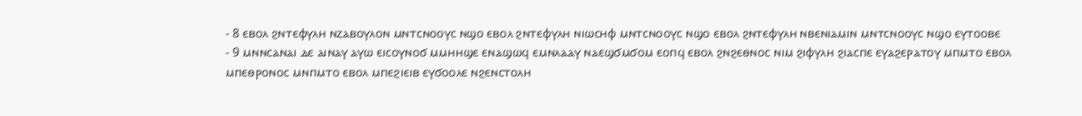- 8 ⲉⲃⲟⲗ ϩⲛⲧⲉⲫⲩⲗⲏ ⲛⲍⲁⲃⲟⲩⲗⲟⲛ ⲙⲛⲧⲥⲛⲟⲟⲩⲥ ⲛϣⲟ ⲉⲃⲟⲗ ϩⲛⲧⲉⲫⲩⲗⲏ ⲛⲓⲱⲥⲏⲫ ⲙⲛⲧⲥⲛⲟⲟⲩⲥ ⲛϣⲟ ⲉⲃⲟⲗ ϩⲛⲧⲉⲫⲩⲗⲏ ⲛⲃⲉⲛⲓⲁⲙⲓⲛ ⲙⲛⲧⲥⲛⲟⲟⲩⲥ ⲛϣⲟ ⲉⲩⲧⲟⲟⲃⲉ
- 9 ⲙⲛⲛⲥⲁⲛⲁⲓ ⲇⲉ ⲁⲓⲛⲁⲩ ⲁⲩⲱ ⲉⲓⲥⲟⲩⲛⲟϭ ⲙⲙⲏⲏϣⲉ ⲉⲛⲁϣⲱϥ ⲉⲙⲛⲗⲁⲁⲩ ⲛⲁⲉϣϭⲙϭⲟⲙ ⲉⲟⲡϥ ⲉⲃⲟⲗ ϩⲛϩⲉⲑⲛⲟⲥ ⲛⲓⲙ ϩⲓⲫⲩⲗⲏ ϩⲓⲁⲥⲡⲉ ⲉⲩⲁϩⲉⲣⲁⲧⲟⲩ ⲙⲡⲙⲧⲟ ⲉⲃⲟⲗ ⲙⲡⲉⲑⲣⲟⲛⲟⲥ ⲙⲛⲡⲙⲧⲟ ⲉⲃⲟⲗ ⲙⲡⲉϩⲓⲉⲓⲃ ⲉⲩϭⲟⲟⲗⲉ ⲛϩⲉⲛⲥⲧⲟⲗⲏ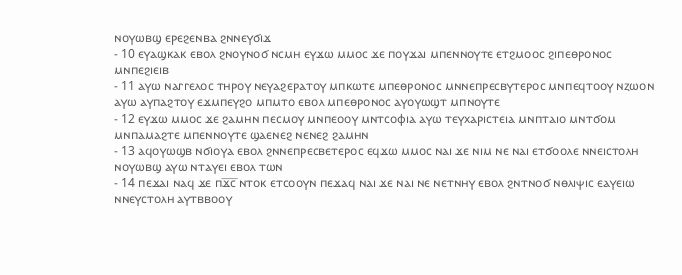ⲛⲟⲩⲱⲃϣ ⲉⲣⲉϩⲉⲛⲃⲁ ϩⲛⲛⲉⲩϭⲓϫ
- 10 ⲉⲩⲁϣⲕⲁⲕ ⲉⲃⲟⲗ ϩⲛⲟⲩⲛⲟϭ ⲛⲥⲙⲏ ⲉⲩϫⲱ ⲙⲙⲟⲥ ϫⲉ ⲡⲟⲩϫⲁⲓ ⲙⲡⲉⲛⲛⲟⲩⲧⲉ ⲉⲧϩⲙⲟⲟⲥ ϩⲓⲡⲉⲑⲣⲟⲛⲟⲥ ⲙⲛⲡⲉϩⲓⲉⲓⲃ
- 11 ⲁⲩⲱ ⲛⲁⲅⲅⲉⲗⲟⲥ ⲧⲏⲣⲟⲩ ⲛⲉⲩⲁϩⲉⲣⲁⲧⲟⲩ ⲙⲡⲕⲱⲧⲉ ⲙⲡⲉⲑⲣⲟⲛⲟⲥ ⲙⲛⲛⲉⲡⲣⲉⲥⲃⲩⲧⲉⲣⲟⲥ ⲙⲛⲡⲉϥⲧⲟⲟⲩ ⲛⲍⲱⲟⲛ ⲁⲩⲱ ⲁⲩⲡⲁϩⲧⲟⲩ ⲉϫⲙⲡⲉⲩϩⲟ ⲙⲡⲙⲧⲟ ⲉⲃⲟⲗ ⲙⲡⲉⲑⲣⲟⲛⲟⲥ ⲁⲩⲟⲩⲱϣⲧ ⲙⲡⲛⲟⲩⲧⲉ
- 12 ⲉⲩϫⲱ ⲙⲙⲟⲥ ϫⲉ ϩⲁⲙⲏⲛ ⲡⲉⲥⲙⲟⲩ ⲙⲛⲡⲉⲟⲟⲩ ⲙⲛⲧⲥⲟⲫⲓⲁ ⲁⲩⲱ ⲧⲉⲩⲭⲁⲣⲓⲥⲧⲉⲓⲁ ⲙⲛⲡⲧⲁⲓⲟ ⲙⲛⲧϭⲟⲙ ⲙⲛⲡⲁⲙⲁϩⲧⲉ ⲙⲡⲉⲛⲛⲟⲩⲧⲉ ϣⲁⲉⲛⲉϩ ⲛⲉⲛⲉϩ ϩⲁⲙⲏⲛ
- 13 ⲁϥⲟⲩⲱϣⲃ ⲛϭⲓⲟⲩⲁ ⲉⲃⲟⲗ ϩⲛⲛⲉⲡⲣⲉⲥⲃⲉⲧⲉⲣⲟⲥ ⲉϥϫⲱ ⲙⲙⲟⲥ ⲛⲁⲓ ϫⲉ ⲛⲓⲙ ⲛⲉ ⲛⲁⲓ ⲉⲧϭⲟⲟⲗⲉ ⲛⲛⲉⲓⲥⲧⲟⲗⲏ ⲛⲟⲩⲱⲃϣ ⲁⲩⲱ ⲛⲧⲁⲩⲉⲓ ⲉⲃⲟⲗ ⲧⲱⲛ
- 14 ⲡⲉϫⲁⲓ ⲛⲁϥ ϫⲉ ⲡϫ̅ⲥ̅ ⲛⲧⲟⲕ ⲉⲧⲥⲟⲟⲩⲛ ⲡⲉϫⲁϥ ⲛⲁⲓ ϫⲉ ⲛⲁⲓ ⲛⲉ ⲛⲉⲧⲛⲏⲩ ⲉⲃⲟⲗ ϩⲛⲧⲛⲟϭ ⲛⲑⲗⲓⲯⲓⲥ ⲉⲁⲩⲉⲓⲱ ⲛⲛⲉⲩⲥⲧⲟⲗⲏ ⲁⲩⲧⲃⲃⲟⲟⲩ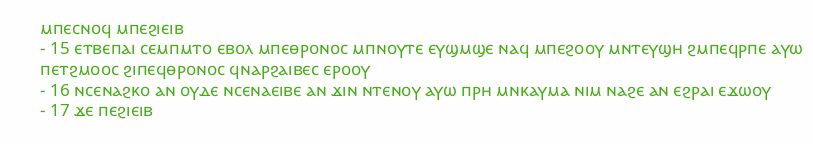ⲙⲡⲉⲥⲛⲟϥ ⲙⲡⲉϩⲓⲉⲓⲃ
- 15 ⲉⲧⲃⲉⲡⲁⲓ ⲥⲉⲙⲡⲙⲧⲟ ⲉⲃⲟⲗ ⲙⲡⲉⲑⲣⲟⲛⲟⲥ ⲙⲡⲛⲟⲩⲧⲉ ⲉⲩϣⲙϣⲉ ⲛⲁϥ ⲙⲡⲉϩⲟⲟⲩ ⲙⲛⲧⲉⲩϣⲏ ϩⲙⲡⲉϥⲣⲡⲉ ⲁⲩⲱ ⲡⲉⲧϩⲙⲟⲟⲥ ϩⲓⲡⲉϥⲑⲣⲟⲛⲟⲥ ϥⲛⲁⲣϩⲁⲓⲃⲉⲥ ⲉⲣⲟⲟⲩ
- 16 ⲛⲥⲉⲛⲁϩⲕⲟ ⲁⲛ ⲟⲩⲇⲉ ⲛⲥⲉⲛⲁⲉⲓⲃⲉ ⲁⲛ ϫⲓⲛ ⲛⲧⲉⲛⲟⲩ ⲁⲩⲱ ⲡⲣⲏ ⲙⲛⲕⲁⲩⲙⲁ ⲛⲓⲙ ⲛⲁϩⲉ ⲁⲛ ⲉϩⲣⲁⲓ ⲉϫⲱⲟⲩ
- 17 ϫⲉ ⲡⲉϩⲓⲉⲓⲃ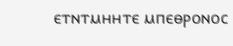ⲉⲧⲛⲧⲙⲏⲏⲧⲉ ⲙⲡⲉⲑⲣⲟⲛⲟⲥ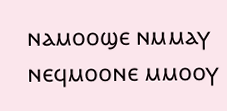ⲛⲁⲙⲟⲟϣⲉ ⲛⲙⲙⲁⲩ ⲛⲉϥⲙⲟⲟⲛⲉ ⲙⲙⲟⲟⲩ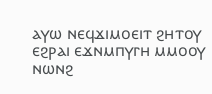ⲁⲩⲱ ⲛⲉϥϫⲓⲙⲟⲉⲓⲧ ϩⲏⲧⲟⲩ ⲉϩⲣⲁⲓ ⲉϫⲛⲙⲡⲩⲅⲏ ⲙⲙⲟⲟⲩ ⲛⲱⲛϩ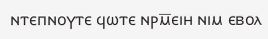ⲛⲧⲉⲡⲛⲟⲩⲧⲉ ϥⲱⲧⲉ ⲛⲣⲙ̅ⲉⲓⲏ ⲛⲓⲙ ⲉⲃⲟⲗ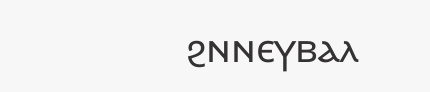ϩⲛⲛⲉⲩⲃⲁⲗ